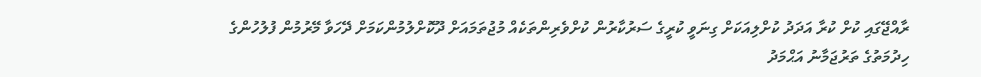ރާއްޖޭގައި ކުށް ކުރާ އަދަދު ކުށްލިއަކަށް ގިނަވީ ކުރީގެ ސަރުކާރުން ކުށްވެރިންތަކެއް މުޖުތަމައަށް ދޫކޮށްލުމުންކަމަށް ދޭހަވާ މޭރުމުން ފުލުހުންގެ ހިދުމަތުގެ ތަރުޖަމާނު އަޙްމަދު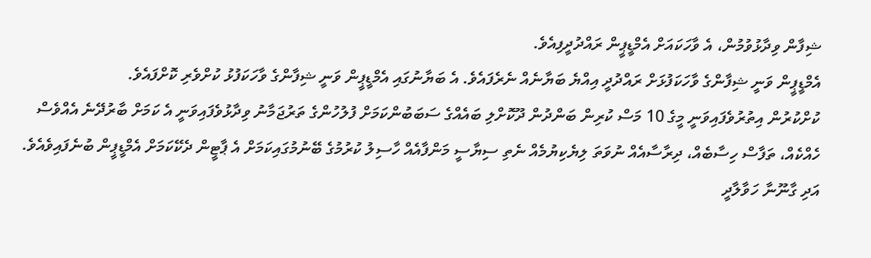ޝިފާން ވިދާޅުވުމުން، އެ ވާހަކައަށް އެމްޑީޕީން ރައްދުދީފިއެވެ.
އެމްޑީޕީން ވަނީ ޝިފާންގެ ވާހަކަފުޅަށް ރައްދުދީ އިއްޔެ ބަޔާނެއް ނެރެފައެވެ. އެ ބަޔާނުގައި އެމްޑީޕީން ވަނީ ޝިފާންގެ ވާހަކަފުޅު ކުށްވެރި ކޮށްފައެވެ.
ކުށްކުރުން އިތުރުވެފައިވަނީ މީގެ 10 މަސް ކުރިން ބަންދުން ދޫކޮށްލި ބައެއްގެ ސަބަބުންކަމަށް ފުލުހުންގެ ތަރުޖަމާނު ވިދާޅުވެފައިވަނީ އެ ކަމަށް ބާރުދޭނެ އެއްވެސް ހެއްކެއް، ތަފާސް ހިސާބެއް، ދިރާސާއެއް ނުވަތަ ލިޔެކިޔުމެއް ނެތި ސިޔާސީ މަންފާއެއް ހާސިލު ކުރުމުގެ ބޭނުމުގައިކަމަށް އެ ޕާޓީން ދެކޭކަމަށް އެމްޑީޕީން ބުނެފައިވެއެވެ. އަދި ގާނޫނާ ހަވާލާދީ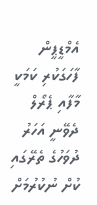އެމްޑީޕީން ފާހަގަކުރި ކަމަކީ މާފާއި ޕެރޯލް ދެވޭނީ އަހަރު ދުވަހުގެ ތެރޭގައި ކުށް ނުކުރުމަށް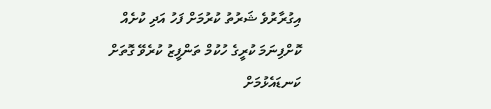އިގުރާރުވެ ޝަރުތު ކުރުމަށް ފަހު އަދި ކުށެއް ކޮށްފިނަމަ ކުރީގެ ހުކުމް ތަންފީޒު ކުރެވޭ ގޮތަށް ކަނޑައެޅުމަށް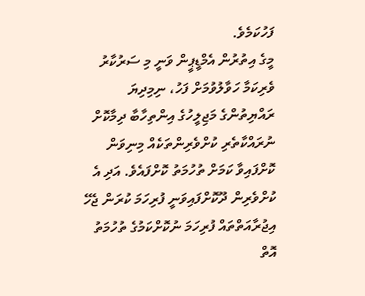ފަހުކަމެވެ.
މީގެ އިތުރުން އެމްޑީޕީން ވަނީ މި ސަރުކާރު ވެރިކަމާ ހަވާލުވުމަށް ފަހު، ނިމިދިޔަ ރައްޔިތުންގެ މަޖިލީހުގެ އިންތިހާބާ ދިމާކޮށް ނުރައްކާތެރި ކުށްވެރިންތަކެއް މިނިވަން ކޮށްފައިވާ ކަމަށް ތުހުމަތު ކޮށްފައެވެ. އަދި އެ ކުށްވެރިން ދޫކޮށްފައިވަނީ ފުރިހަމަ ކުރަން ޖެހޭ އިޖުރާއަތްތައް ފުރިހަމަ ނުކޮށްކަމުގެ ތުހުމަތު އޮތް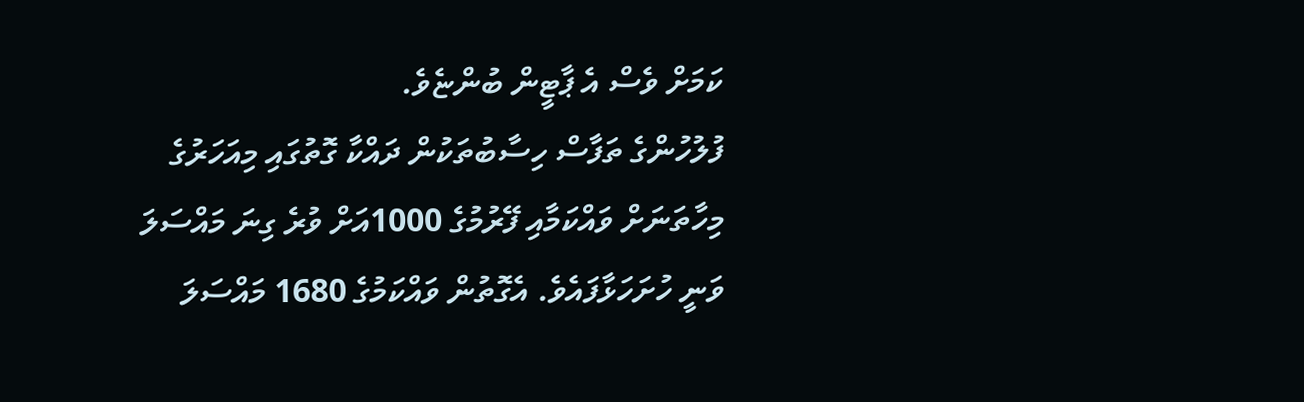ކަމަށް ވެސް އެ ޕާޓީން ބުންޏެވެ.
ފުލުހުންގެ ތަފާސް ހިސާބުތަކުން ދައްކާ ގޮތުގައި މިއަހަރުގެ މިހާތަނަށް ވައްކަމާއި ފޭރުމުގެ 1000އަށް ވުރެ ގިނަ މައްސަލަ ވަނީ ހުށަހަޅާފައެވެ. އެގޮތުން ވައްކަމުގެ 1680 މައްސަލަ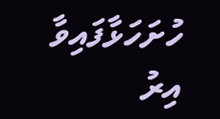ހުށަހަޅާފައިވާ އިރު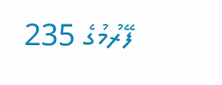ފޭރުމުގެ 235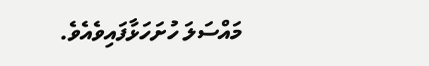މައްސަލަ ހުށަހަޅާފައިވެއެވެ.